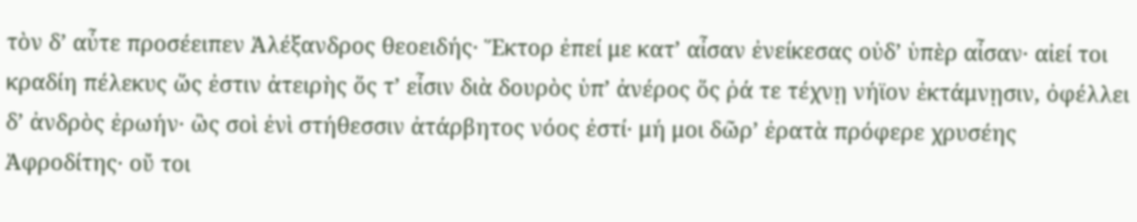τὸν δʼ αὖτε προσέειπεν Ἀλέξανδρος θεοειδής· Ἕκτορ ἐπεί με κατʼ αἶσαν ἐνείκεσας οὐδʼ ὑπὲρ αἶσαν· αἰεί τοι κραδίη πέλεκυς ὥς ἐστιν ἀτειρὴς ὅς τʼ εἶσιν διὰ δουρὸς ὑπʼ ἀνέρος ὅς ῥά τε τέχνῃ νήϊον ἐκτάμνῃσιν, ὀφέλλει δʼ ἀνδρὸς ἐρωήν· ὣς σοὶ ἐνὶ στήθεσσιν ἀτάρβητος νόος ἐστί· μή μοι δῶρʼ ἐρατὰ πρόφερε χρυσέης Ἀφροδίτης· οὔ τοι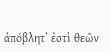ἀπόβλητʼ ἐστὶ θεῶν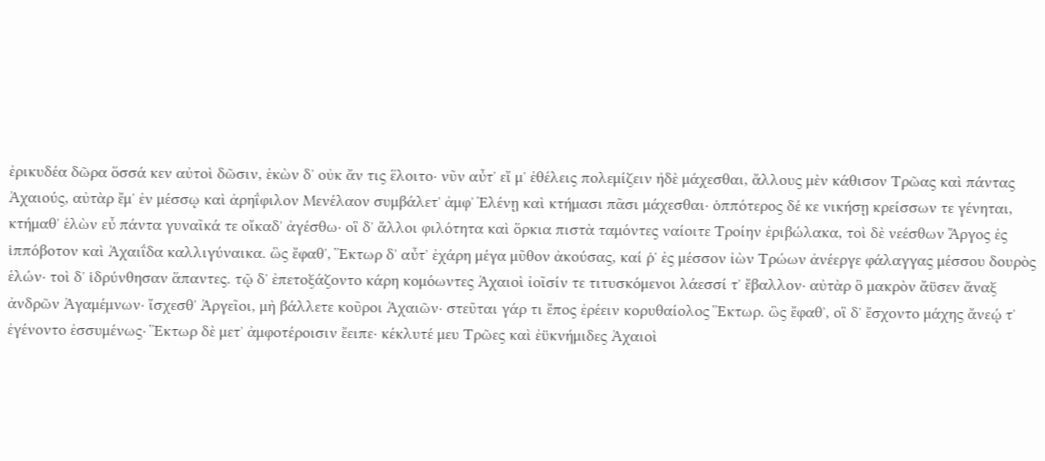ἐρικυδέα δῶρα ὅσσά κεν αὐτοὶ δῶσιν, ἑκὼν δʼ οὐκ ἄν τις ἕλοιτο· νῦν αὖτʼ εἴ μʼ ἐθέλεις πολεμίζειν ἠδὲ μάχεσθαι, ἄλλους μὲν κάθισον Τρῶας καὶ πάντας Ἀχαιούς, αὐτὰρ ἔμʼ ἐν μέσσῳ καὶ ἀρηΐφιλον Μενέλαον συμβάλετʼ ἀμφʼ Ἑλένῃ καὶ κτήμασι πᾶσι μάχεσθαι· ὁππότερος δέ κε νικήσῃ κρείσσων τε γένηται, κτήμαθʼ ἑλὼν εὖ πάντα γυναῖκά τε οἴκαδʼ ἀγέσθω· οἳ δʼ ἄλλοι φιλότητα καὶ ὅρκια πιστὰ ταμόντες ναίοιτε Τροίην ἐριβώλακα, τοὶ δὲ νεέσθων Ἄργος ἐς ἱππόβοτον καὶ Ἀχαιΐδα καλλιγύναικα. ὣς ἔφαθʼ, Ἕκτωρ δʼ αὖτʼ ἐχάρη μέγα μῦθον ἀκούσας, καί ῥʼ ἐς μέσσον ἰὼν Τρώων ἀνέεργε φάλαγγας μέσσου δουρὸς ἑλών· τοὶ δʼ ἱδρύνθησαν ἅπαντες. τῷ δʼ ἐπετοξάζοντο κάρη κομόωντες Ἀχαιοὶ ἰοῖσίν τε τιτυσκόμενοι λάεσσί τʼ ἔβαλλον· αὐτὰρ ὃ μακρὸν ἄϋσεν ἄναξ ἀνδρῶν Ἀγαμέμνων· ἴσχεσθʼ Ἀργεῖοι, μὴ βάλλετε κοῦροι Ἀχαιῶν· στεῦται γάρ τι ἔπος ἐρέειν κορυθαίολος Ἕκτωρ. ὣς ἔφαθʼ, οἳ δʼ ἔσχοντο μάχης ἄνεῴ τʼ ἐγένοντο ἐσσυμένως· Ἕκτωρ δὲ μετʼ ἀμφοτέροισιν ἔειπε· κέκλυτέ μευ Τρῶες καὶ ἐϋκνήμιδες Ἀχαιοὶ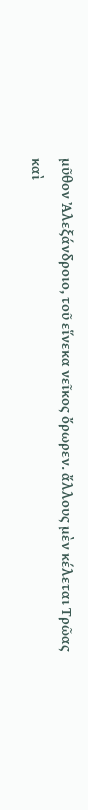μῦθον Ἀλεξάνδροιο, τοῦ εἵνεκα νεῖκος ὄρωρεν. ἄλλους μὲν κέλεται Τρῶας καὶ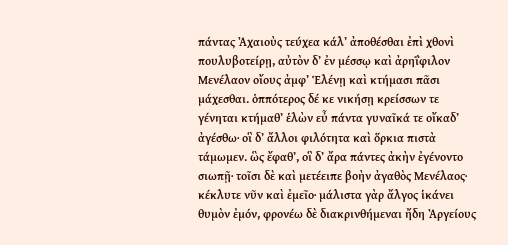πάντας Ἀχαιοὺς τεύχεα κάλʼ ἀποθέσθαι ἐπὶ χθονὶ πουλυβοτείρῃ, αὐτὸν δʼ ἐν μέσσῳ καὶ ἀρηΐφιλον Μενέλαον οἴους ἀμφʼ Ἑλένῃ καὶ κτήμασι πᾶσι μάχεσθαι. ὁππότερος δέ κε νικήσῃ κρείσσων τε γένηται κτήμαθʼ ἑλὼν εὖ πάντα γυναῖκά τε οἴκαδʼ ἀγέσθω· οἳ δʼ ἄλλοι φιλότητα καὶ ὅρκια πιστὰ τάμωμεν. ὣς ἔφαθʼ, οἳ δʼ ἄρα πάντες ἀκὴν ἐγένοντο σιωπῇ· τοῖσι δὲ καὶ μετέειπε βοὴν ἀγαθὸς Μενέλαος· κέκλυτε νῦν καὶ ἐμεῖο· μάλιστα γὰρ ἄλγος ἱκάνει θυμὸν ἐμόν, φρονέω δὲ διακρινθήμεναι ἤδη Ἀργείους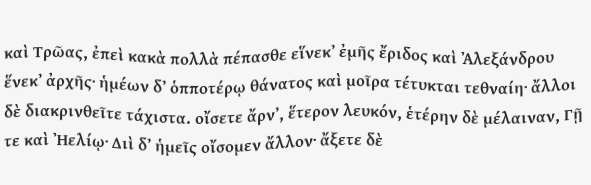καὶ Τρῶας, ἐπεὶ κακὰ πολλὰ πέπασθε εἵνεκʼ ἐμῆς ἔριδος καὶ Ἀλεξάνδρου ἕνεκʼ ἀρχῆς· ἡμέων δʼ ὁπποτέρῳ θάνατος καὶ μοῖρα τέτυκται τεθναίη· ἄλλοι δὲ διακρινθεῖτε τάχιστα. οἴσετε ἄρνʼ, ἕτερον λευκόν, ἑτέρην δὲ μέλαιναν, Γῇ τε καὶ Ἠελίῳ· Διὶ δʼ ἡμεῖς οἴσομεν ἄλλον· ἄξετε δὲ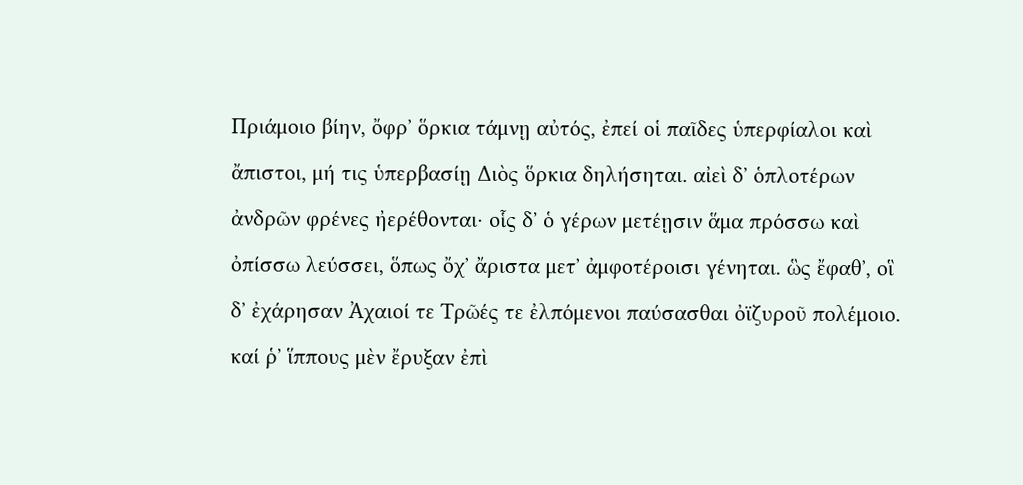Πριάμοιο βίην, ὄφρʼ ὅρκια τάμνῃ αὐτός, ἐπεί οἱ παῖδες ὑπερφίαλοι καὶ ἄπιστοι, μή τις ὑπερβασίῃ Διὸς ὅρκια δηλήσηται. αἰεὶ δʼ ὁπλοτέρων ἀνδρῶν φρένες ἠερέθονται· οἷς δʼ ὁ γέρων μετέῃσιν ἅμα πρόσσω καὶ ὀπίσσω λεύσσει, ὅπως ὄχʼ ἄριστα μετʼ ἀμφοτέροισι γένηται. ὣς ἔφαθʼ, οἳ δʼ ἐχάρησαν Ἀχαιοί τε Τρῶές τε ἐλπόμενοι παύσασθαι ὀϊζυροῦ πολέμοιο. καί ῥʼ ἵππους μὲν ἔρυξαν ἐπὶ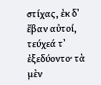στίχας, ἐκ δʼ ἔβαν αὐτοί, τεύχεά τʼ ἐξεδύοντο· τὰ μὲν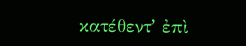κατέθεντʼ ἐπὶ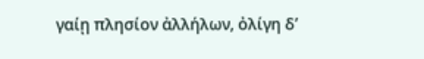γαίῃ πλησίον ἀλλήλων, ὀλίγη δʼ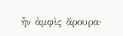ἦν ἀμφὶς ἄρουρα·